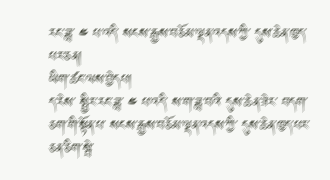རང་ཟླ་ ༤ པ་འདི་ སངས་རྒྱས་བཅོམ་ལྡན་འདས་ཀྱི་ དུས་ཆེན་ཁྱད་པར་ཅན།
ཡིག་ཚང་ལས་བྱེདཔ།
ད་རེས་ སྤྱིར་རང་ཟླ་ ༤ པ་འདི་ ས་ག་ཟླ་བའི་ དུས་ཆེན་ཟེར་ བདག་ཅག་གི་སྟོན་པ་ སངས་རྒྱས་བཅོམ་ལྡན་འདས་ཀྱི་ དུས་ཆེན་ཁྱད་པར་ཅན་ཅིག་སྦེ་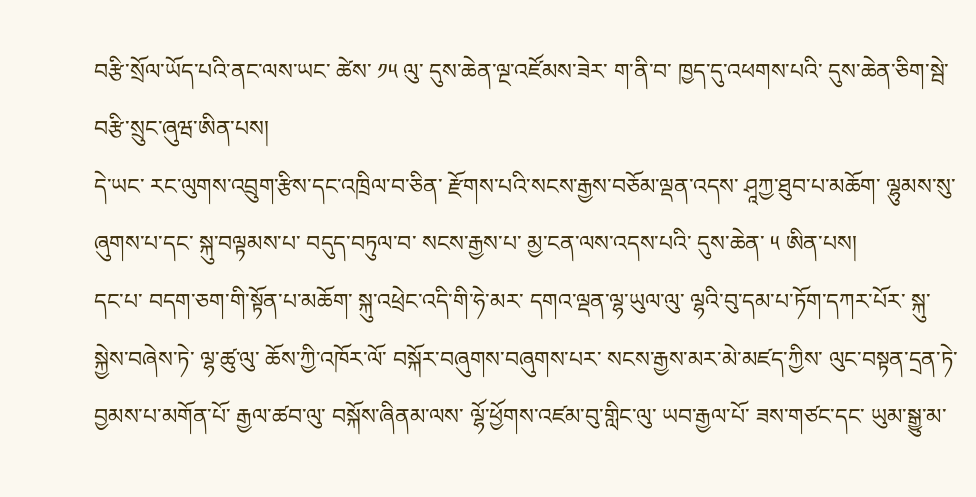བརྩི་སྲོལ་ཡོད་པའི་ནང་ལས་ཡང་ ཚེས་ ༡༥ ལུ་ དུས་ཆེན་ལྔ་འཛོམས་ཟེར་ ག་ནི་བ་ ཁྱད་དུ་འཕགས་པའི་ དུས་ཆེན་ཅིག་སྦེ་ བརྩི་སྲུང་ཞུཝ་ཨིན་པས།
དེ་ཡང་ རང་ལུགས་འབྲུག་རྩིས་དང་འཁྲིལ་བ་ཅིན་ རྫོགས་པའི་སངས་རྒྱས་བཅོམ་ལྡན་འདས་ ཤཱཀྱ་ཐུབ་པ་མཆོག་ ལྷུམས་སུ་ཞུགས་པ་དང་ སྐུ་བལྟམས་པ་ བདུད་བཏུལ་བ་ སངས་རྒྱས་པ་ མྱ་ངན་ལས་འདས་པའི་ དུས་ཆེན་ ༥ ཨིན་པས།
དང་པ་ བདག་ཅག་གི་སྟོན་པ་མཆོག་ སྐུ་འཕྲེང་འདི་གི་ཧེ་མར་ དགའ་ལྡན་ལྷ་ཡུལ་ལུ་ ལྷའི་བུ་དམ་པ་ཏོག་དཀར་པོར་ སྐུ་སྐྱེས་བཞེས་ཏེ་ ལྷ་ཚུ་ལུ་ ཆོས་ཀྱི་འཁོར་ལོ་ བསྐོར་བཞུགས་བཞུགས་པར་ སངས་རྒྱས་མར་མེ་མཛད་ཀྱིས་ ལུང་བསྟན་དྲན་ཏེ་ བྱམས་པ་མགོན་པོ་ རྒྱལ་ཚབ་ལུ་ བསྐོས་ཞིནམ་ལས་ ལྷོ་ཕྱོགས་འཛམ་བུ་གླིང་ལུ་ ཡབ་རྒྱལ་པོ་ ཟས་གཙང་དང་ ཡུམ་སྒྱུ་མ་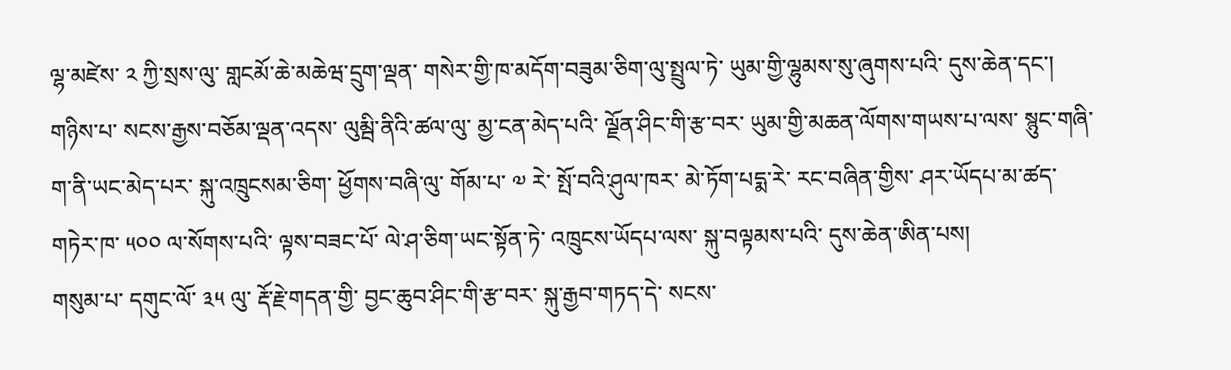ལྷ་མཛེས་ ༢ ཀྱི་སྲས་ལུ་ གླངམོ་ཆེ་མཆེཝ་དྲུག་ལྡན་ གསེར་གྱི་ཁ་མདོག་བཟུམ་ཅིག་ལུ་སྤྲུལ་ཏེ་ ཡུམ་གྱི་ལྷུམས་སུ་ཞུགས་པའི་ དུས་ཆེན་དང་།
གཉིས་པ་ སངས་རྒྱས་བཅོམ་ལྡན་འདས་ ལུམྦི་ནིའི་ཚལ་ལུ་ མྱ་ངན་མེད་པའི་ ལྗོན་ཤིང་གི་རྩ་བར་ ཡུམ་གྱི་མཆན་ལོགས་གཡས་པ་ལས་ སྙུང་གཞི་ག་ནི་ཡང་མེད་པར་ སྐུ་འཁྲུངསམ་ཅིག་ ཕྱོགས་བཞི་ལུ་ གོམ་པ་ ༧ རེ་ སྤོ་བའི་ཤུལ་ཁར་ མེ་ཏོག་པདྨ་རེ་ རང་བཞིན་གྱིས་ ཤར་ཡོདཔ་མ་ཚད་ གཏེར་ཁ་ ༥༠༠ ལ་སོགས་པའི་ ལྟས་བཟང་པོ་ ལེ་ཤ་ཅིག་ཡང་སྟོན་ཏེ་ འཁྲུངས་ཡོདཔ་ལས་ སྐུ་བལྟམས་པའི་ དུས་ཆེན་ཨིན་པས།
གསུམ་པ་ དགུང་ལོ་ ༣༥ ལུ་ རྡོ་རྗེ་གདན་གྱི་ བྱང་ཆུབ་ཤིང་གི་རྩ་བར་ སྐུ་རྒྱབ་གཏད་དེ་ སངས་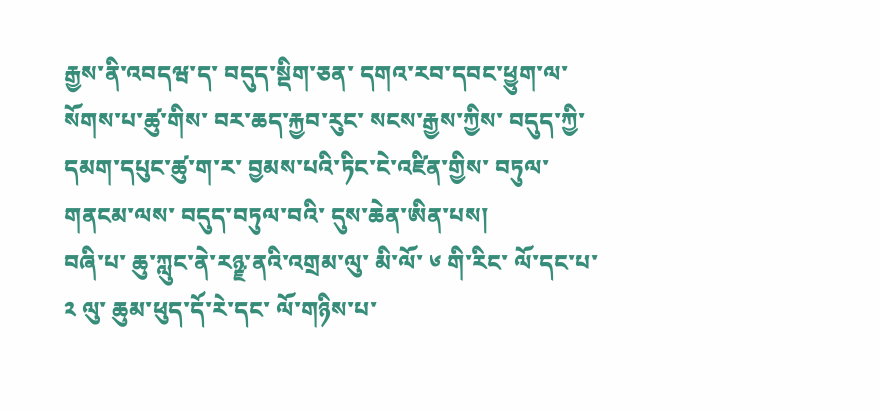རྒྱས་ནི་འབདཝ་ད་ བདུད་སྡིག་ཅན་ དགའ་རབ་དབང་ཕྱུག་ལ་སོགས་པ་ཚུ་གིས་ བར་ཆད་རྐྱབ་རུང་ སངས་རྒྱས་ཀྱིས་ བདུད་ཀྱི་དམག་དཔུང་ཚུ་ག་ར་ བྱམས་པའི་ཏིང་ངེ་འཛིན་གྱིས་ བཏུལ་གནངམ་ལས་ བདུད་བཏུལ་བའི་ དུས་ཆེན་ཨིན་པས།
བཞི་པ་ ཆུ་ཀླུང་ནེ་རཉྫ་ནའི་འགྲམ་ལུ་ མི་ལོ་ ༦ གི་རིང་ ལོ་དང་པ་ ༢ ལུ་ ཆུམ་ཕུད་དོ་རེ་དང་ ལོ་གཉིས་པ་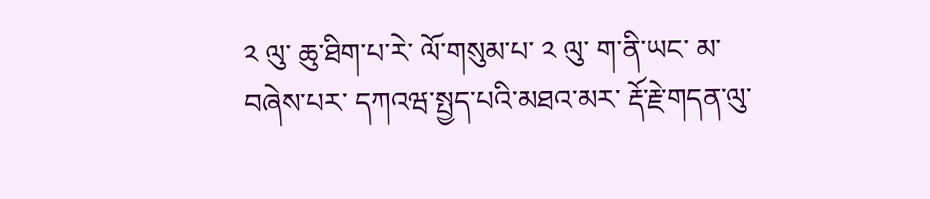༢ ལུ་ ཆུ་ཐིག་པ་རེ་ ལོ་གསུམ་པ་ ༢ ལུ་ ག་ནི་ཡང་ མ་བཞེས་པར་ དཀའཝ་སྤྱད་པའི་མཐའ་མར་ རྡོ་རྗེ་གདན་ལུ་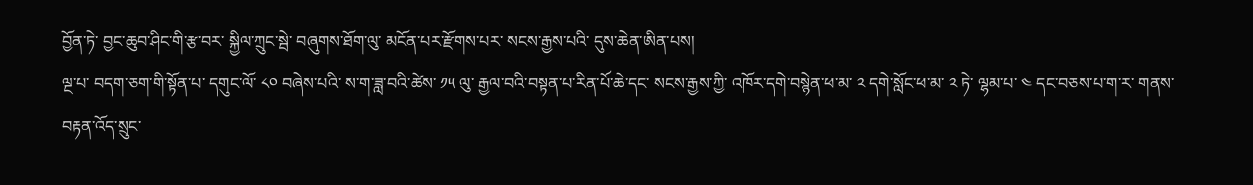བྱོན་ཏེ་ བྱང་ཆུབ་ཤིང་གི་རྩ་བར་ སྐྱིལ་ཀྲུང་སྦེ་ བཞུགས་ཐོག་ལུ་ མངོན་པར་རྫོགས་པར་ སངས་རྒྱས་པའི་ དུས་ཆེན་ཨིན་པས།
ལྔ་པ་ བདག་ཅག་གི་སྟོན་པ་ དགུང་ལོ་ ༨༠ བཞེས་པའི་ ས་ག་ཟླ་བའི་ཚེས་ ༡༥ ལུ་ རྒྱལ་བའི་བསྟན་པ་རིན་པོ་ཆེ་དང་ སངས་རྒྱས་ཀྱི་ འཁོར་དགེ་བསྙེན་ཕ་མ་ ༢ དགེ་སློང་ཕ་མ་ ༢ ཏེ་ ལྷམ་པ་ ༤ དང་བཅས་པ་ག་ར་ གནས་བརྟན་འོད་སྲུང་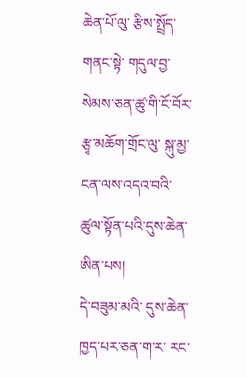ཆེན་པོ་ལུ་ རྩིས་སྤྲོད་གནང་སྟེ་ གདུལ་བྱ་སེམས་ཅན་ཚུ་གི་ངོ་བོར་ རྩྭ་མཆོག་གྲོང་ལུ་ སྐུ་མྱ་ངན་ལས་འདའ་བའི་ ཚུལ་སྟོན་པའི་དུས་ཆེན་ཨིན་པས།
དེ་བཟུམ་མའི་ དུས་ཆེན་ཁྱད་པར་ཅན་ག་ར་ རང་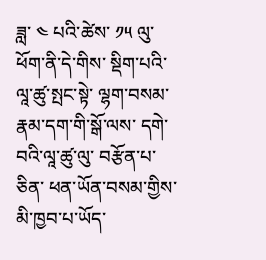ཟླ་ ༤ པའི་ཚེས་ ༡༥ ལུ་ ཕོག་ནི་དེ་གིས་ སྡིག་པའི་ལཱ་ཚུ་སྤང་སྟེ་ ལྷག་བསམ་རྣམ་དག་གི་སྒོ་ལས་ དགེ་བའི་ལཱ་ཚུ་ལུ་ བརྩོན་པ་ཅིན་ ཕན་ཡོན་བསམ་གྱིས་མི་ཁྱབ་པ་ཡོད་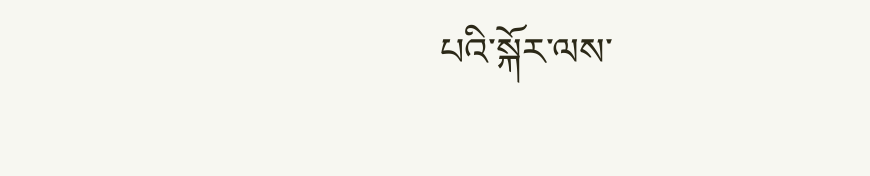པའི་སྐོར་ལས་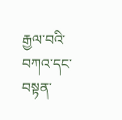རྒྱལ་བའི་བཀའ་དང་ བསྟན་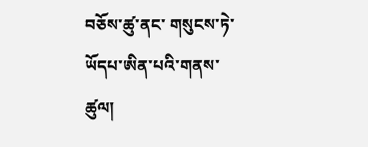བཅོས་ཚུ་ནང་ གསུངས་ཏེ་ཡོདཔ་ཨིན་པའི་གནས་ཚུལ།